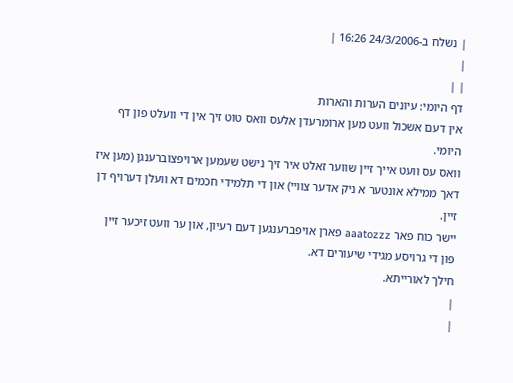| נשלח ב-24/3/2006 16:26 |
|
| |
דף היומי: עיונים הערות והארות
אין דעם אשכול וועט מען ארומרעדן אלעס וואס טוט זיך אין די וועלט פון דף היומי.
וואס עס וועט אייך זיין שווער זאלט איר זיך נישט שעמען ארויפצוברענגן (מען איז דאך ממילא אונטער א ניק אדער צוויי) און די תלמידי חכמים דא וועלן דערויף דן זיין.
יישר כוח פאר aaatozzz פארן אויפברענגען דעם רעיון, און ער וועט זיכער זיין פון די גרויסע מגידי שיעורים דא.
חילך לאורייתא.
|
|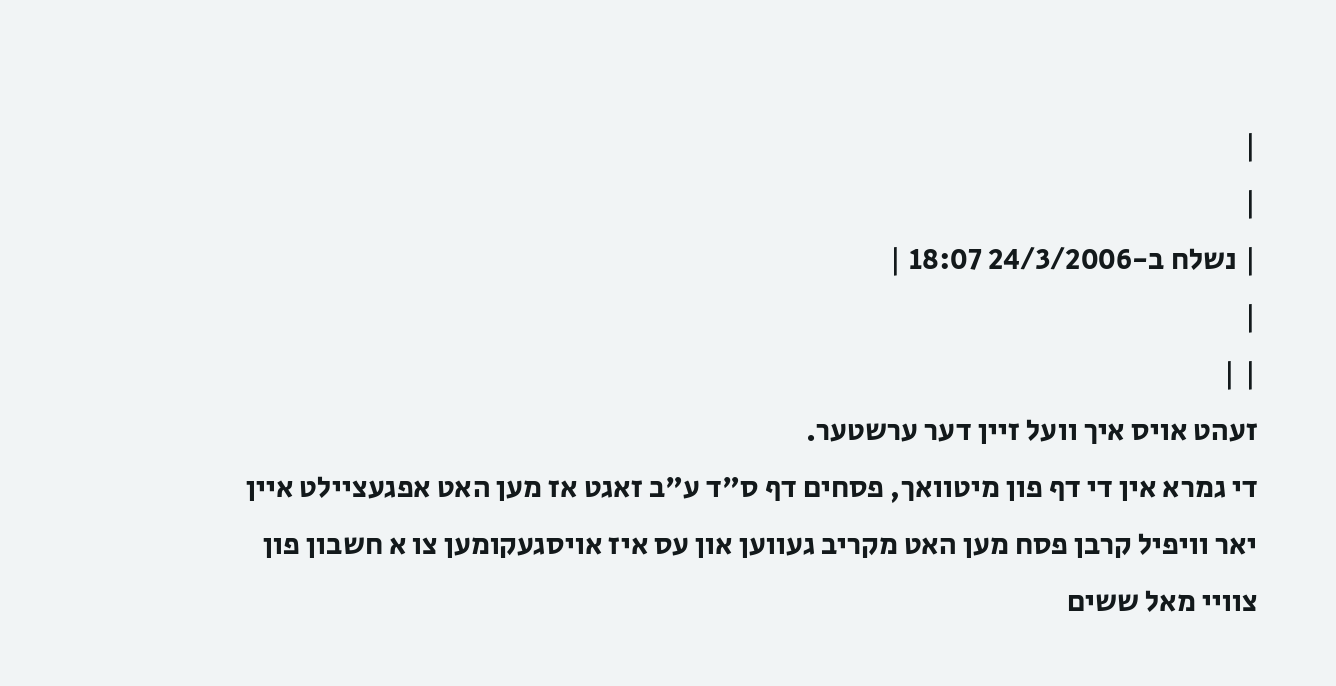|
|
| נשלח ב-24/3/2006 18:07 |
|
| |
זעהט אויס איך וועל זיין דער ערשטער.
די גמרא אין די דף פון מיטוואך, פסחים דף ס"ד ע"ב זאגט אז מען האט אפגעציילט איין יאר וויפיל קרבן פסח מען האט מקריב געווען און עס איז אויסגעקומען צו א חשבון פון צוויי מאל ששים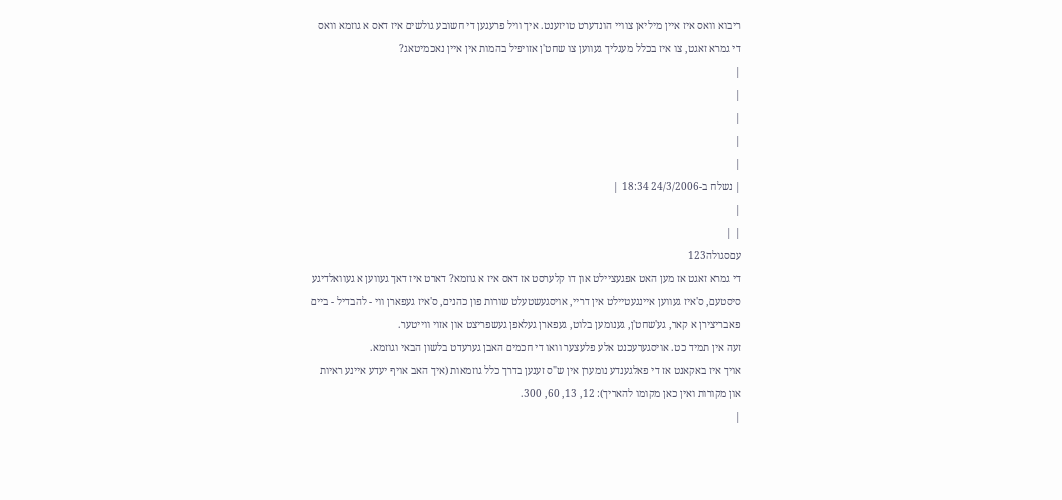ריבוא וואס איז איין מיליאן צוויי הונדערט טויזענט. איך וויל פרעגען די חשובע גולשים איז דאס א גוזמא וואס די גמרא זאגט, צו איז בכלל מעגליך געווען צו שחט'ן אזויפיל בהמות אין איין נאכמיטאג?
|
|
|
|
|
| נשלח ב-24/3/2006 18:34 |
|
| |
עםסגולה123
די גמרא זאגט אז מען האט אפגעציילט און דו קלערסט אז דאס איז א גוזמא? דארט איז דאך געווען א געוואלדיגע סיסטעם, ס'איז געווען איינגעטיילט אין דריי, אויסגעשטעלט שורות פון כהנים, ס'איז געפארן ווי - להבדיל - ביים פאבריצירן א קאר, גע'שחט'ן, גענומען בלוט, געפארן געלאפן געשפריצט און אזוי ווייטער.
זעה אין תמיד כט. אויסגערעכנט אלע פלעצער וואו די חכמים האבן גערעדט בלשון הבאי וגוזמא.
אויך איז באקאנט אז די פאלגענדע נומערן אין ש"ס זענען בדרך כלל גוזמאות (איך האב אויף יעדע איינע ראיות און מקורות ואין כאן מקומו להאריך): 12, 13, 60, 300.
|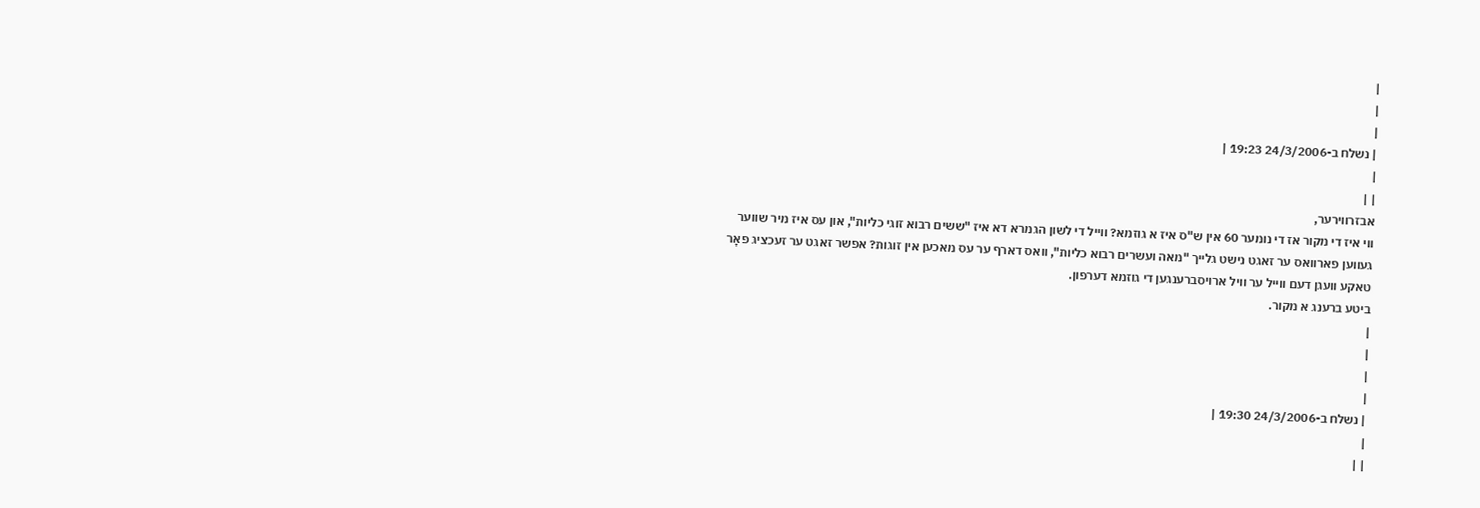|
|
|
| נשלח ב-24/3/2006 19:23 |
|
| |
אבזרווירער,
ווי איז די מקור אז די נומער 60 אין ש"ס איז א גוזמא? ווייל די לשון הגמרא דא איז "ששים רבוא זוגי כליות", און עס איז מיר שווער געווען פארוואס ער זאגט נישט גלייך "מאה ועשרים רבוא כליות", וואס דארף ער עס מאכען אין זוגות? אפשר זאגט ער זעכציג פאָר טאקע וועגן דעם ווייל ער וויל ארויסברענגען די גוזמא דערפון.
ביטע ברענג א מקור.
|
|
|
|
| נשלח ב-24/3/2006 19:30 |
|
| |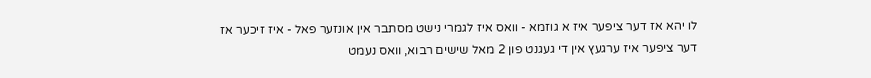לו יהא אז דער ציפער איז א גוזמא - וואס איז לגמרי נישט מסתבר אין אונזער פאל - איז זיכער אז דער ציפער איז ערגעץ אין די געגנט פון 2 מאל שישים רבוא, וואס נעמט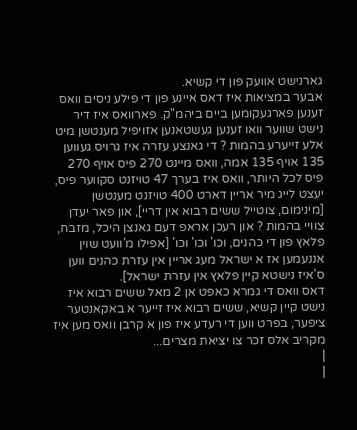גארנישט אוועק פון די קשיא.
אבער במציאות איז דאס איינע פון די פילע ניסים וואס זענען פארגעקומען ביים ביהמ"ק. פארוואס איז דיר נישט שווער וואו זענען געשטאנען אזויפיל מענטשן מיט אלע זייערע בהמות ? די גאנצע עזרה איז גרויס געווען 135 אויף 135 אמה, וואס מיינט 270 פיס אויף 270 פיס לכל היותר, וואס איז בערך 47 טויזנט סקווער פיס, יעצט לייג מיר אריין דארט 400 טויזנט מענטשן [מינימום, צוטייל ששים רבוא אין דריי], און פאר יעדן צוויי בהמות ? און רעכן אראפ דעם גאנצן היכל, מזבח, פלאץ פון די כהנים, וכו' וכו' וכו' [אפילו מ'וועט שוין אננעמען אז א ישראל מעג אריין אין עזרת כהנים ווען ס'איז נישטא קיין פלאץ אין עזרת ישראל].
דאס וואס די גמרא כאפט אן 2 מאל ששים רבוא איז נישט קיין קשיא, ששים רבוא איז זייער א באקאנטער ציפער, בפרט ווען די רעדע איז פון א קרבן וואס מען איז מקריב אלס זכר צו יציאת מצרים...
|
|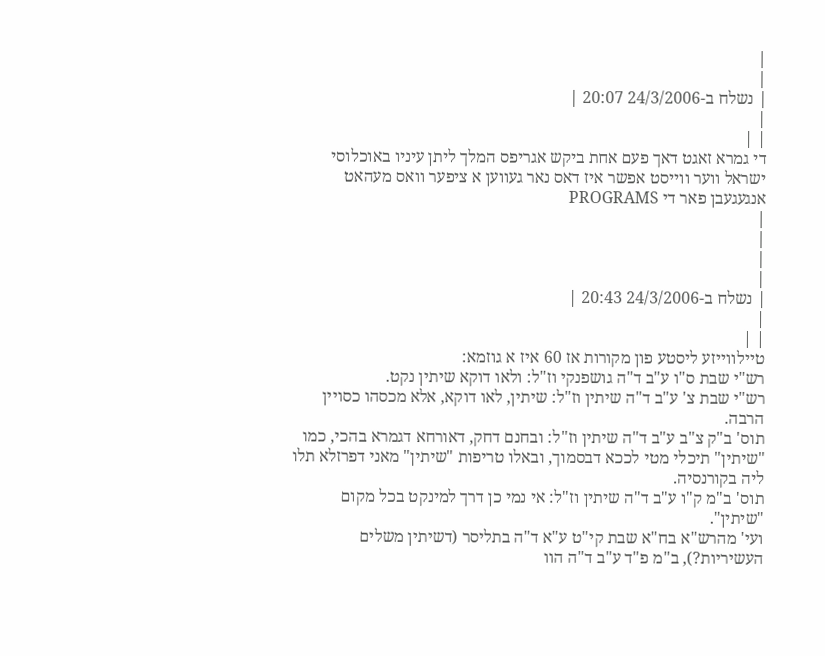|
|
| נשלח ב-24/3/2006 20:07 |
|
| |
די גמרא זאגט דאך פעם אחת ביקש אגריפס המלך ליתן עיניו באוכלוסי ישראל ווער ווייסט אפשר איז דאס נאר געווען א ציפער וואס מעהאט אנגעגעבן פאר די PROGRAMS
|
|
|
|
| נשלח ב-24/3/2006 20:43 |
|
| |
טיילווייזע ליסטע פון מקורות אז 60 איז א גוזמא:
רש"י שבת ס"ו ע"ב ד"ה גושפנקי וז"ל: ולאו דוקא שיתין נקט.
רש"י שבת צ' ע"ב ד"ה שיתין וז"ל: שיתין, לאו דוקא, אלא מכסהו כסויין הרבה.
תוס' ב"ק צ"ב ע"ב ד"ה שיתין וז"ל: ובחנם דחק, דאורחא דגמרא בהכי, כמו "שיתין" תיכלי מטי לככא דבסמוך, ובאלו טריפות "שיתין" מאני דפרזלא תלו ליה בקורנסיה.
תוס' ב"מ ק"ו ע"ב ד"ה שיתין וז"ל: אי נמי כן דרך למינקט בכל מקום "שיתין".
ועי' מהרש"א בח"א שבת קי"ט ע"א ד"ה בתליסר (דשיתין משלים העשיריות?), ב"מ פ"ד ע"ב ד"ה הוו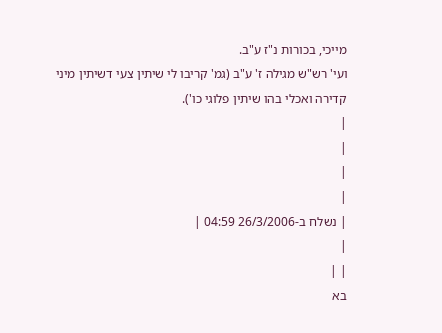מייכי, בכורות נ"ז ע"ב.
ועי' רש"ש מגילה ז' ע"ב (גמ' קריבו לי שיתין צעי דשיתין מיני קדירה ואכלי בהו שיתין פלוגי כו').
|
|
|
|
| נשלח ב-26/3/2006 04:59 |
|
| |
בא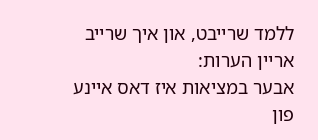ללמד שרייבט, און איך שרייב אריין הערות:
אבער במציאות איז דאס איינע פון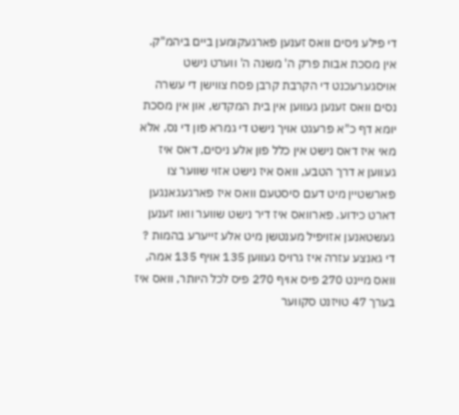די פילע ניסים וואס זענען פארגעקומען ביים ביהמ"ק. אין מסכת אבות פרק ה' משנה ה' ווערט נישט אויסגערעכנט די הקרבת קרבן פסח צווישן די עשרה נסים וואס זענען געווען אין בית המקדש, און אין מסכת יומא דף כ"א פרעגט אויך נישט די גמרא פון די נס, אלא מאי איז דאס נישט אין כלל פון אלע ניסים, דאס איז געווען א דרך הטבע, וואס איז נישט אזוי שווער צו פארשטיין מיט דעם סיסטעם וואס איז פארגעגאנגען דארט כידוע. פארוואס איז דיר נישט שווער וואו זענען געשטאנען אזויפיל מענטשן מיט אלע זייערע בהמות ? די גאנצע עזרה איז גרויס געווען 135 אויף 135 אמה, וואס מיינט 270 פיס אויף 270 פיס לכל היותר, וואס איז בערך 47 טויזנט סקווער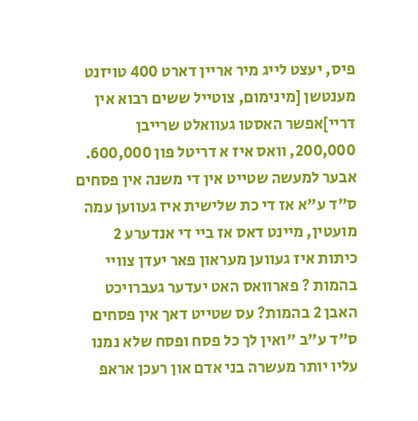פיס, יעצט לייג מיר אריין דארט 400 טויזנט מענטשן [מינימום, צוטייל ששים רבוא אין דריי]אפשר האסטו געוואלט שרייבן 200,000, וואס איז א דריטל פון 600,000. אבער למעשה שטייט אין די משנה אין פסחים ס"ד ע"א אז די כת שלישית איז געווען עמה מועטין, מיינט דאס אז ביי די אנדערע 2 כיתות איז געווען מעראון פאר יעדן צוויי בהמות ? פארוואס האט יעדער געברויכט האבן 2 בהמות? עס שטייט דאך אין פסחים ס"ד ע"ב "ואין לך כל פסח ופסח שלא נמנו עליו יותר מעשרה בני אדם און רעכן אראפ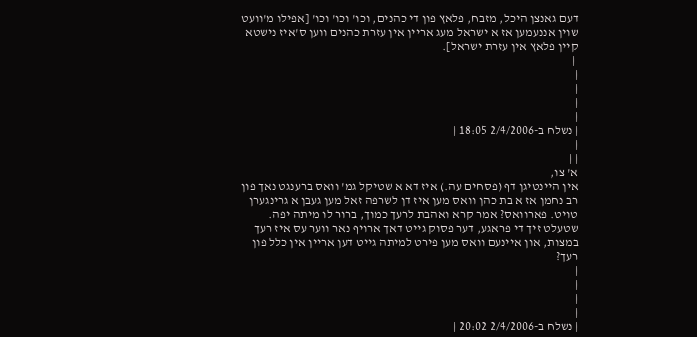דעם גאנצן היכל, מזבח, פלאץ פון די כהנים, וכו' וכו' וכו' [אפילו מ'וועט שוין אננעמען אז א ישראל מעג אריין אין עזרת כהנים ווען ס'איז נישטא קיין פלאץ אין עזרת ישראל].
 |
|
|
|
|
| נשלח ב-2/4/2006 18:05 |
|
| |
א' צו,
אין היינטיגן דף (פסחים עה.) איז דא א שטיקל גמ' וואס ברענגט נאך פון רב נחמן אז א בת כהן וואס מען איז דן לשרפה זאל מען געבן א גרינגערן טויט. פארוואס? אמר קרא ואהבת לרעך כמוך, ברור לו מיתה יפה.
שטעלט זיך די פראגע, דער פסוק גייט דאך ארויף נאר ווער עס איז רעך במצות, און איינעם וואס מען פירט למיתה גייט דען אריין אין כלל פון רעך?
|
|
|
|
| נשלח ב-2/4/2006 20:02 |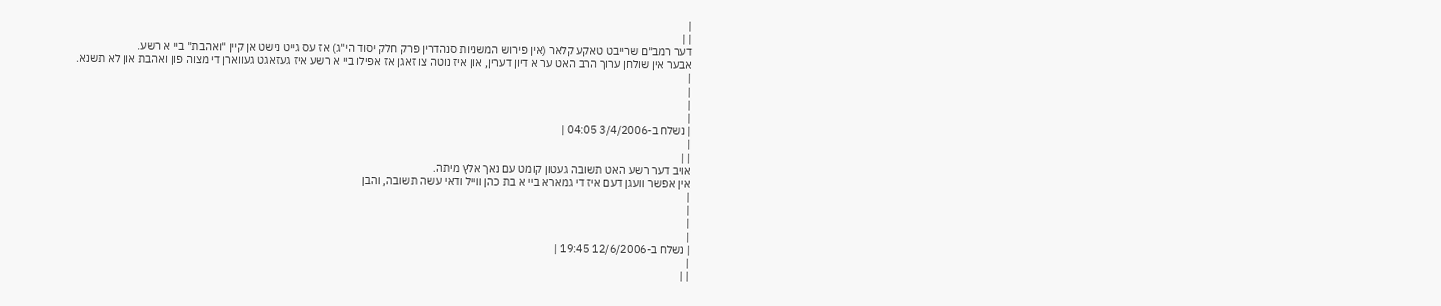|
| |
דער רמב"ם שרייבט טאקע קלאר (אין פירוש המשניות סנהדרין פרק חלק יסוד הי"ג) אז עס גייט נישט אן קיין "ואהבת" ביי א רשע.
אבער אין שולחן ערוך הרב האט ער א דיון דערין, און איז נוטה צו זאגן אז אפילו ביי א רשע איז געזאגט געווארן די מצוה פון ואהבת און לא תשנא.
|
|
|
|
| נשלח ב-3/4/2006 04:05 |
|
| |
אויב דער רשע האט תשובה געטון קומט עם נאך אלץ מיתה.
אין אפשר וועגן דעם איז די גמארא ביי א בת כהן ווייל ודאי עשה תשובה, והבן
|
|
|
|
| נשלח ב-12/6/2006 19:45 |
|
| |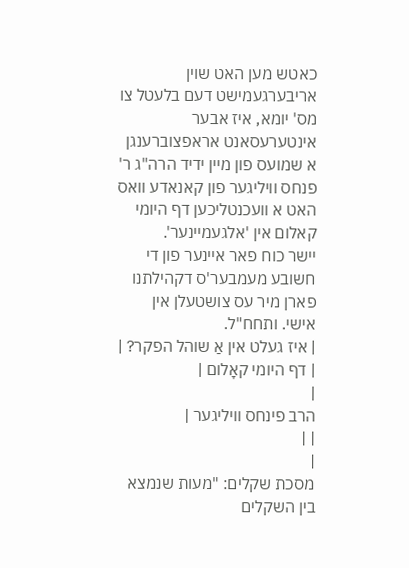כאטש מען האט שוין אריבערגעמישט דעם בלעטל צו מס' יומא, איז אבער אינטערעסאנט אראפצוברענגן א שמועס פון מיין ידיד הרה"ג ר' פנחס וויליגער פון קאנאדע וואס האט א וועכנטליכען דף היומי קאלום אין 'אלגעמיינער'.
יישר כוח פאר איינער פון די חשובע מעמבער'ס דקהילתנו פארן מיר עס צושטעלן אין אישי. ותחח"ל.
| איז געלט אין אַ שוהל הפקר? |
| דף היומי קאָלום |
|
הרב פינחס וויליגער |
| |
|
מסכת שקלים: "מעות שנמצא בין השקלים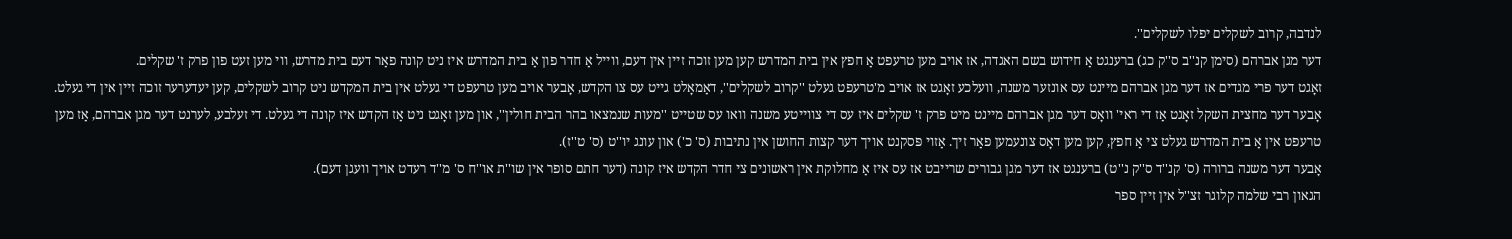לנדבה, קרוב לשקלים יפלו לשקלים''.
דער מגן אברהם (סימן קנ''ב ס''ק כג) ברענגט אַ חידוש בשם האגדה, אז אויב מען טרעפט אַ חפץ אין בית המדרש קען מען זוכה זיין אין דעם, ווייל אַ חדר פון אַ בית המדרש איז ניט קונה פאַר דעם בית מדרש, ווי מען זעט פון פרק ז' שקלים.
זאָגט דער פרי מגדים אז דער מגן אברהם מיינט עס אונזער משנה, וועלכע זאָגט אז אויב מ'טרעפט געלט ''קרוב לשקלים'', דאַמאָלט גייט עס צו הקדש, אָבער אויב מען טרעפט די געלט אין בית המקדש ניט קרוב לשקלים, קען יעדערער זוכה זיין אין די געלט.
אָבער דער מחצית השקל זאָגט אַז די ראי' וואָס דער מגן אברהם מיינט מיט פרק ז' שקלים איז עס די צווייטע משנה וואו עס שטייט ''מעות שנמצאו בהר הבית חולין'', און מען זאָגט ניט אַז הקדש איז קונה די געלט. די זעלבע, לערנט דער מגן אברהם, אַז מען טרעפט אין אַ בית המדרש געלט צי אַ חפץ, קען מען דאָס צונעמען פאַר זיך. אַזוי פּסקנט אויך דער קצות החושן אין נתיבות (ס' כ') און עונג יו''ט (ס' ט''ז).
אָבער דער משנה ברורה (ס' קנ''ד ס''ק נ''ט) ברענגט אז דער מגן גבורים שרייבט אז עס איז אַ מחלוקת אין ראשונים צי חדר הקדש איז קונה (דער חתם סופר אין שו''ת או''ח ס' מ''ד רעדט אויך וועגן דעם).
הגאון רבי שלמה קלוגר זצ''ל אין זיין ספר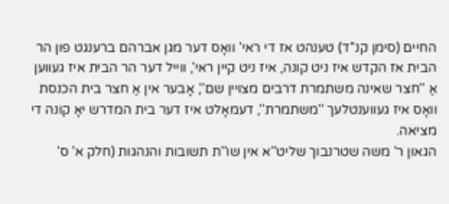החיים (סימן קנ''ד) טענהט אז די ראי' וואָס דער מגן אברהם ברענגט פון הר הבית אז הקדש איז ניט קונה, איז ניט קיין ראי', ווייל דער הר הבית איז געווען אַ ''חצר שאינה משתמרת דרבים מצויין שם'', אָבער אין אַ חצר בית הכנסת וואָס איז געווענטלעך ''משתמרת'', דעמאָלט איז דער בית המדרש יאָ קונה די מציאה.
הגאון ר' משה שטרנבוך שליט''א אין שו''ת תשובות והנהגות (חלק א' ס'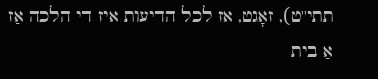תתי''ט), זאָגט, אז לכל הדיעות איז די הלכה אַז אַ בית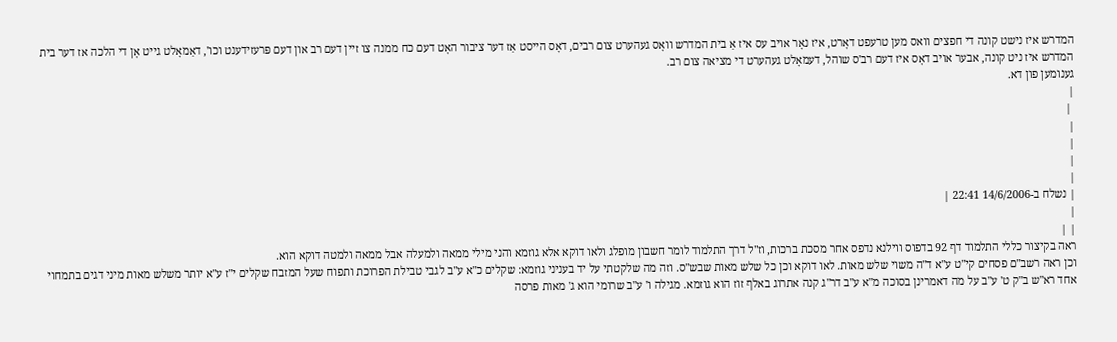המדרש איז נישט קונה די חפצים וואס מען טרעפט דאָרט, איז נאָר אויב עס איז אַ בית המדרש וואָס געהערט צום רבים, דאָס הייסט אַז דער ציבור האָט דעם כח ממנה צו זיין דעם רב און דעם פּרעזידענט וכו', דאַמאָלט גייט אָן די הלכה אז דער בית המדרש איז ניט קונה, אבער אויב דאָס איז דעם רב'ס שוהל, דעמאָלט געהערט די מציאה צום רב.
גענומען פון דא.
|
 |
|
|
|
|
| נשלח ב-14/6/2006 22:41 |
|
| |
ראה בקיצור כללי התלמוד דף 92 בדפוס ווילנא נדפס אחר מסכת ברכות, וז"ל דרך התלמוד לומר חשבון מופלג ולאו דוקא אלא גוזמא והני מילי ממאה ולמעלה אבל ממאה ולמטה דוקא הוא.
וכן ראה רשב"ם פסחים קי"ט ע"א ד"ה משוי שלש מאות. לאו דוקא וכן כל שלש מאות שבש"ס. וזה מה שלקטתי על יד בעניני גוזמא: שקלים כ"א ע"ב לגבי טבילת הפרוכת ותפוח שעל המזבח שקלים י"ז ע"א יותר משלש מאות מיני דגים בתמחוי אחד רא"ש ב"ק ט' ע"ב על מה דאמרינן בסוכה מ"א ע"ב דר"ג קנה אתרוג באלף זוז הוא גוזמא. מגילה ו' ע"ב שרומי הוא ג' מאות פרסה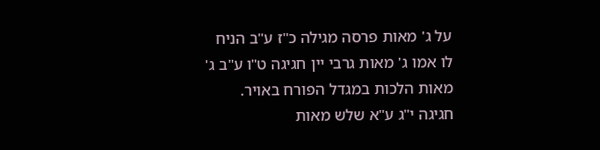על ג' מאות פרסה מגילה כ"ז ע"ב הניח לו אמו ג' מאות גרבי יין חגיגה ט"ו ע"ב ג' מאות הלכות במגדל הפורח באויר. חגיגה י"ג ע"א שלש מאות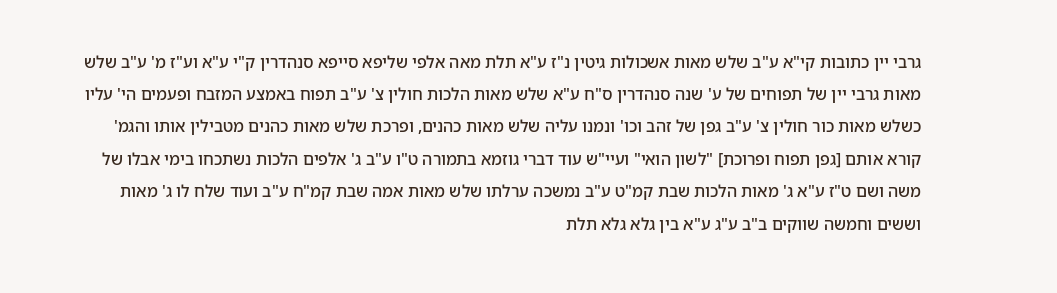גרבי יין כתובות קי"א ע"ב שלש מאות אשכולות גיטין נ"ז ע"א תלת מאה אלפי שליפא סייפא סנהדרין ק"י ע"א וע"ז מ' ע"ב שלש מאות גרבי יין של תפוחים של ע' שנה סנהדרין ס"ח ע"א שלש מאות הלכות חולין צ' ע"ב תפוח באמצע המזבח ופעמים הי' עליו כשלש מאות כור חולין צ' ע"ב גפן של זהב וכו' ונמנו עליה שלש מאות כהנים, ופרכת שלש מאות כהנים מטבילין אותו והגמ' קורא אותם [גפן תפוח ופרוכת] "לשון הואי" ועיי"ש עוד דברי גוזמא בתמורה ט"ו ע"ב ג' אלפים הלכות נשתכחו בימי אבלו של משה ושם ט"ז ע"א ג' מאות הלכות שבת קמ"ט ע"ב נמשכה ערלתו שלש מאות אמה שבת קמ"ח ע"ב ועוד שלח לו ג' מאות וששים וחמשה שווקים ב"ב ע"ג ע"א בין גלא גלא תלת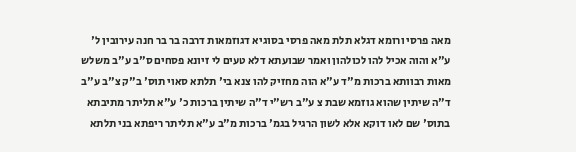מאה פרסי ורומא דגלא תלת מאה פרסי בסוגיא דגוזמאות דרבה בר בר חנה עירובין ל' ע"א והוה אכיל להו לכולהון ואמר שבועתא דלא טעים לי זיונא פסחים ס"ב ע"ב משלש מאות רבוותא ברכות מ"ד ע"א הוה מחזיק להו צנא בי' תלתא סאוי תוס' ב"ק צ"ב ע"ב ד"ה שיתין שהוא גוזמא שבת צ ע"ב רש"י ד"ה שיתין ברכות כ' ע"א תליתר מתיבתא בתוס' שם לאו דוקא אלא לשון הרגיל בגמ' ברכות מ"ב ע"א תליתר ריפתא בני תלתא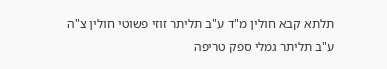תלתא קבא חולין מ"ד ע"ב תליתר זוזי פשוטי חולין צ"ה ע"ב תליתר גמלי ספק טריפה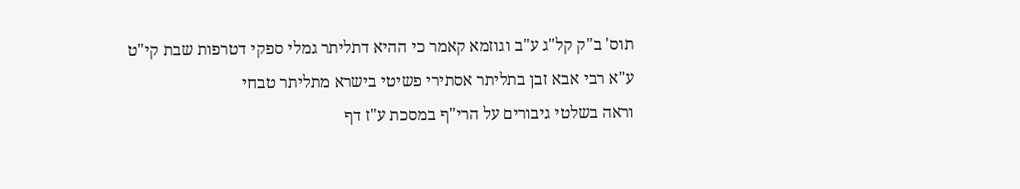תוס' ב"ק קל"ג ע"ב וגוזמא קאמר כי ההיא דתליתר גמלי ספקי דטרפות שבת קי"ט ע"א רבי אבא זבן בתליתר אסתירי פשיטי בישרא מתליתר טבחי
וראה בשלטי גיבורים על הרי"ף במסכת ע"ז דף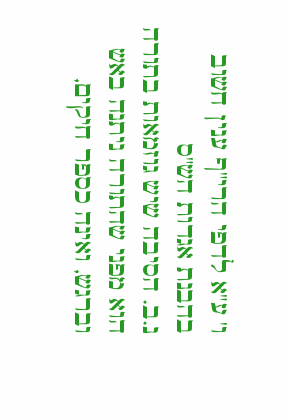ו' ע"א לדפי הרי"ף ענין חשוב בהבנת אגדות הש"ס
נ.ב. הסיבה שיש גוזמאות בתורה הוא מפני שהתורה ניתנה באש וברגש, ואינה כספר חיקים,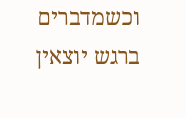וכשמדברים ברגש יוצאין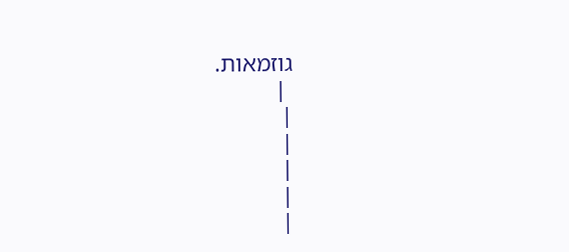גוזמאות.
 |
|
|
|
|
|